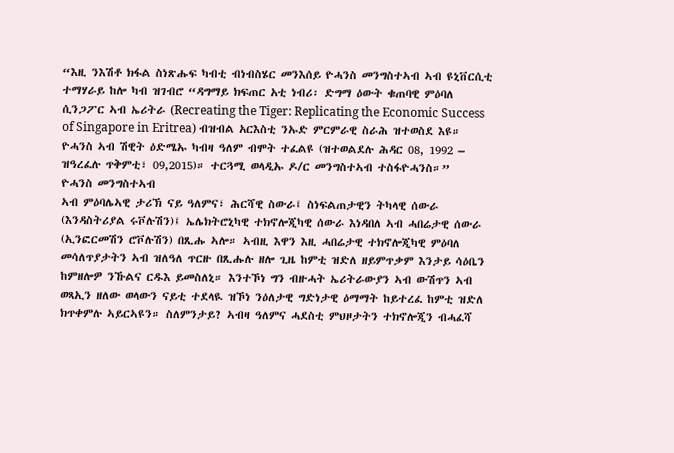“እዚ ንእሽቶ ክፋል ስነጽሑፍ ካብቲ ብነብስሄር መንእሰይ ዮሓንስ መንግስተኣብ ኣብ ዩኒቨርሲቲ ተማሃራይ ከሎ ካብ ዝገብሮ “ዳግማይ ክፍጠር አቲ ነብሪ፡ ድግማ ዕውት ቁጠባዊ ምዕባለ ሲንጋፖር ኣብ ኤሪትራ (Recreating the Tiger: Replicating the Economic Success of Singapore in Eritrea) ብዝብል አርእስቲ ንኡድ ምርምራዊ ስራሕ ዝተወስደ እዩ። ዮሓንስ ኣብ ሽዊት ዕድሜኡ ካብዛ ዓለም ብሞት ተፈልዩ (ዝተወልደሉ ሕዳር 08, 1992 – ዝዓረፈሉ ጥቅምቲ፣ 09,2015)። ተርጓሚ ወላዲኡ ዶ/ር መንግስተኣብ ተስፋዮሓንስ።”
ዮሓንስ መንግስተኣብ
ኣብ ምዕባሌኣዊ ታሪኽ ናይ ዓለምና፣ ሕርሻዊ ስውራ፤ ስነፍልጠታዊን ትካላዊ ሰውራ (እንዳስትሪያል ሩቮሉሽን)፤ ኤሌክትሮኒካዊ ተክኖሎጂካዊ ሰውራ እነዳበለ ኣብ ሓበሬታዊ ሰውራ (ኢንፎርመሽን ሮቮሉሽን) በጺሑ ኣሎ። ኣብዚ እዋን እዚ ሓበሬታዊ ተክኖሎጂካዊ ምዕባለ መሳለጥያታትን ኣብ ዝለዓለ ጥርዙ በጺሑሉ ዘሎ ጊዜ ከምቲ ዝድለ ዘይምጥቃም እንታይ ሳዕቤን ከምዘሎዎ ንኹልና ርዱእ ይመስለኒ። እንተኾነ ግን ብዙሓት ኤሪትራውያን ኣብ ውሽጥን ኣብ ወጻኢን ዘለው ወላውን ናይቲ ተደላዪ ዝኾነ ንዕለታዊ ግድነታዊ ዕማማት ከይተረፈ ከምቲ ዝድለ ክጥቀምሉ ኣይርኣዩን። ስለምንታይ? ኣብዛ ዓለምና ሓደስቲ ምህዞታትን ተክኖሎጂን ብሓፈሻ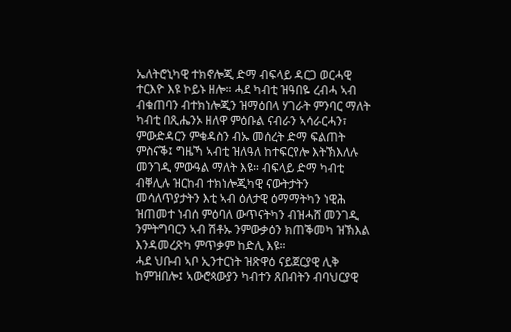ኤለትሮኒካዊ ተክኖሎጂ ድማ ብፍላይ ዳርጋ ወርሓዊ ተርእዮ እዩ ኮይኑ ዘሎ። ሓደ ካብቲ ዝዓበዬ ረብሓ ኣብ ብቁጠባን ብተክነሎጂን ዝማዕበላ ሃገራት ምንባር ማለት ካብቲ በጺሔንኦ ዘለዋ ምዕቡል ናብራን ኣሳራርሓን፣ ምውድዳርን ምቁዳስን ብኡ መሰረት ድማ ፍልጠት ምስናቕ፤ ግዜኻ ኣብቲ ዝለዓለ ከተፍርየሎ እትኽእለሉ መንገዲ ምውዓል ማለት እዩ። ብፍላይ ድማ ካብቲ ብቐሊሉ ዝርከብ ተክነሎጂካዊ ናውትታትን መሳለጥያታትን እቲ ኣብ ዕለታዊ ዕማማትካን ነዊሕ ዝጠመተ ነብሰ ምዕባለ ውጥናትካን ብዝሓሸ መንገዲ ንምትግባርን ኣብ ሽቶኡ ንምውቃዕን ክጠቕመካ ዝኽእል እንዳመረጽካ ምጥቃም ከድሊ እዩ።
ሓደ ህቡብ ኣቦ ኢንተርነት ዝጽዋዕ ናይጀርያዊ ሊቅ ከምዝበሎ፤ ኣውሮጳውያን ካብተን ጸበብትን ብባህርያዊ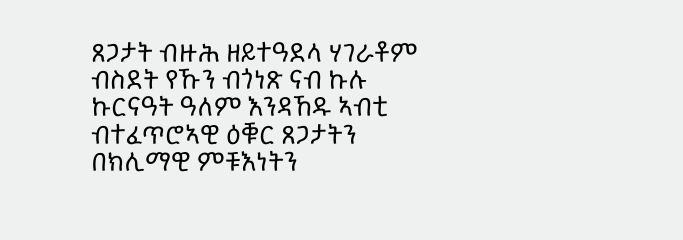ጸጋታት ብዙሕ ዘይተዓደላ ሃገራቶም ብስደት የኹን ብጎነጽ ናብ ኩሉ ኩርናዓት ዓለም እንዳኸዱ ኣብቲ ብተፈጥሮኣዊ ዕቑር ጸጋታትን በክሊማዊ ምቹእነትን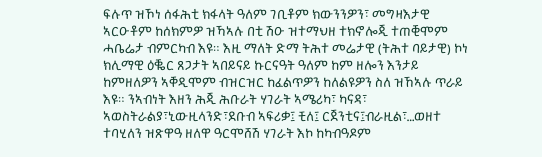ፍሉጥ ዝኾነ ሰፋሕቲ ክፋላት ዓለም ገቢቶም ክውንንዎን፣ መግዛእታዊ ኣርዑቶም ከሰክምዎ ዝኻኣሉ በቲ ሽዑ ዝተማህዘ ተክኖሎጂ ተጠቒሞም ሓቤሬታ ብምርካብ እዩ። እዚ ማለት ድማ ትሕተ መሬታዊ (ትሕተ ባይታዊ) ኮነ ክሊማዊ ዕቘር ጸጋታት ኣበይናይ ኩርናዓት ዓለም ከም ዘሎን እንታይ ከምዘለዎን ኣቐዲሞም ብዝርዝር ከፈልጥዎን ከለልዩዎን ስለ ዝኸኣሉ ጥራይ እዩ። ንኣብነት እዘን ሕጂ ሕቡራት ሃገራት ኣሜሪካ፣ ካናዳ፣ ኣወስትራልያ፣ኒውዚላንድ፣ደቡብ ኣፍሪቃ፤ ቺለ፤ ርጀንቲና፤ብራዚል፣…ወዘተ ተባሂለን ዝጽዋዓ ዘለዋ ዓርሞሸሽ ሃገራት እኮ ከካብዓዶም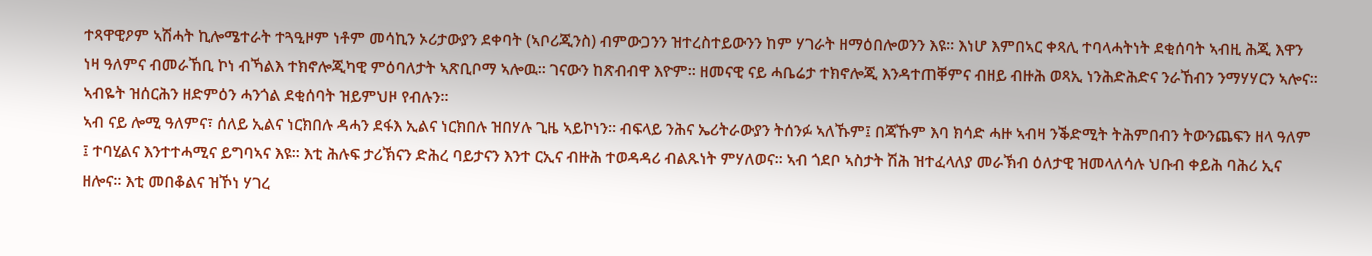ተጻዋዊዖም ኣሽሓት ኪሎሜተራት ተጓዒዞም ነቶም መሳኪን ኦሪታውያን ደቀባት (ኣቦሪጂንስ) ብምውጋንን ዝተረስተይውንን ከም ሃገራት ዘማዕበሎወንን እዩ። እነሆ እምበኣር ቀጻሊ ተባላሓትነት ደቂሰባት ኣብዚ ሕጂ እዋን ነዛ ዓለምና ብመራኸቢ ኮነ ብኻልእ ተክኖሎጂካዊ ምዕባለታት ኣጽቢቦማ ኣሎዉ። ገናውን ከጽብብዋ እዮም። ዘመናዊ ናይ ሓቤሬታ ተክኖሎጂ እንዳተጠቐምና ብዘይ ብዙሕ ወጻኢ ነንሕድሕድና ንራኸብን ንማሃሃርን ኣሎና። ኣብዬት ዝሰርሕን ዘድምዕን ሓንጎል ደቂሰባት ዝይምህዞ የብሉን።
ኣብ ናይ ሎሚ ዓለምና፣ ሰለይ ኢልና ነርክበሉ ዳሓን ደፋእ ኢልና ነርክበሉ ዝበሃሉ ጊዜ ኣይኮነን። ብፍላይ ንሕና ኤሪትራውያን ትሰንፉ ኣለኹም፤ በጃኹም እባ ክሳድ ሓዙ ኣብዛ ንቕድሚት ትሕምበብን ትውንጨፍን ዘላ ዓለም ፤ ተባሂልና እንተተሓሚና ይግባኣና እዩ። እቲ ሕሉፍ ታሪኽናን ድሕረ ባይታናን እንተ ርኢና ብዙሕ ተወዳዳሪ ብልጹነት ምሃለወና። ኣብ ጎደቦ ኣስታት ሽሕ ዝተፈላለያ መራኽብ ዕለታዊ ዝመላለሳሉ ህቡብ ቀይሕ ባሕሪ ኢና ዘሎና። እቲ መበቆልና ዝኾነ ሃገረ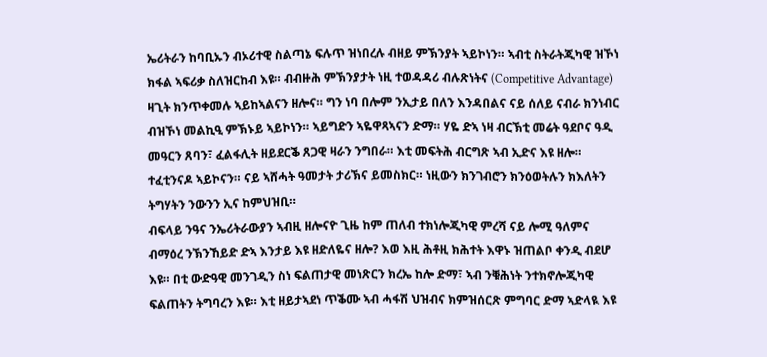ኤሪትራን ከባቢኡን ብኦሪተዊ ስልጣኔ ፍሉጥ ዝነበረሉ ብዘይ ምኽንያት ኣይኮነን። ኣብቲ ስትራትጂካዊ ዝኾነ ክፋል ኣፍሪቃ ስለዝርከብ እዩ። ብብዙሕ ምኽንያታት ነዚ ተወዳዳሪ ብሉጽነትና (Competitive Advantage) ዛጊት ክንጥቀመሉ ኣይከኣልናን ዘሎና። ግን ነባ በሎም ንኢታይ በለን እንዳበልና ናይ ሰለይ ናብራ ክንነብር ብዝኾነ መልኪዒ ምኽኑይ ኣይኮነን። ኣይግድን ኣዬዋጻኣናን ድማ። ሃዬ ድኣ ነዛ ብርኽቲ መሬት ዓደቦና ዓዲ መዓርን ጸባን፣ ፈልፋሊት ዘይደርቕ ጸጋዊ ዛራን ንግበራ። እቲ መፍትሕ ብርግጽ ኣብ ኢድና እዩ ዘሎ። ተፈቲንናዶ ኣይኮናን። ናይ ኣሸሓት ዓመታት ታሪኽና ይመስክር። ነዚውን ክንገብሮን ክንዕወትሉን ክእለትን ትግሃትን ንውንን ኢና ከምህዝቢ።
ብፍላይ ንዓና ንኤሪትራውያን ኣብዚ ዘሎናዮ ጊዜ ከም ጠለብ ተክነሎጂካዊ ምረሻ ናይ ሎሚ ዓለምና ብማዕረ ንኽንኸይድ ድኣ እንታይ እዩ ዘድለዬና ዘሎ? እወ እዚ ሕቶዚ ክሕተት እዋኑ ዝጠልቦ ቀንዲ ብደሆ እዩ። በቲ ውድዓዊ መንገዲን ስነ ፍልጠታዊ መነጽርን ክረኤ ከሎ ድማ፣ ኣብ ንቑሕነት ንተክኖሎጂካዊ ፍልጠትን ትግባረን እዩ። እቲ ዘይታኣደነ ጥቕሙ ኣብ ሓፋሽ ህዝብና ክምዝሰርጽ ምግባር ድማ ኣድላዪ እዩ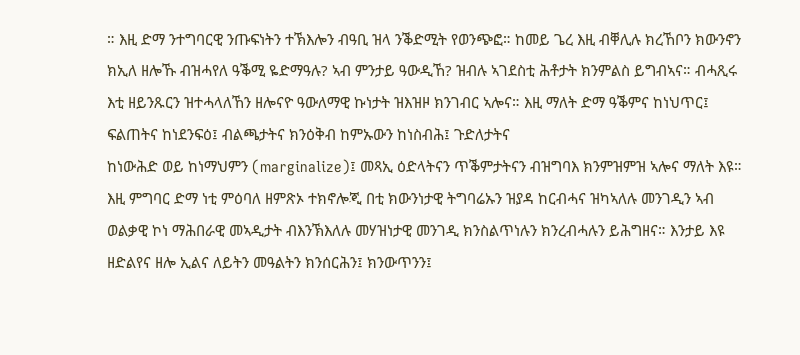። እዚ ድማ ንተግባርዊ ንጡፍነትን ተኽእሎን ብዓቢ ዝላ ንቕድሚት የወንጭፎ። ከመይ ጌረ እዚ ብቐሊሉ ክረኸቦን ክውንኖን ክኢለ ዘሎኹ ብዝሓየለ ዓቕሚ ዬድማዓሉ? ኣብ ምንታይ ዓውዲኸ? ዝብሉ ኣገደስቲ ሕቶታት ክንምልስ ይግብኣና። ብሓጺሩ እቲ ዘይንጹርን ዝተሓላለኸን ዘሎናዮ ዓውለማዊ ኩነታት ዝእዝዞ ክንገብር ኣሎና። እዚ ማለት ድማ ዓቕምና ከነህጥር፤ ፍልጠትና ከነደንፍዕ፤ ብልጫታትና ክንዕቅብ ከምኡውን ከነስብሕ፤ ጉድለታትና
ከነውሕድ ወይ ከነማህምን (marginalize)፤ መጻኢ ዕድላትናን ጥቕምታትናን ብዝግባእ ክንምዝምዝ ኣሎና ማለት እዩ። እዚ ምግባር ድማ ነቲ ምዕባለ ዘምጽኦ ተክኖሎጂ በቲ ክውንነታዊ ትግባሬኡን ዝያዳ ከርብሓና ዝካኣለሉ መንገዲን ኣብ ወልቃዊ ኮነ ማሕበራዊ መኣዲታት ብእንኽእለሉ መሃዝነታዊ መንገዲ ክንስልጥነሉን ክንረብሓሉን ይሕግዘና። እንታይ እዩ ዘድልየና ዘሎ ኢልና ለይትን መዓልትን ክንሰርሕን፤ ክንውጥንን፤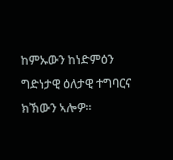ከምኡውን ከነድምዕን ግድነታዊ ዕለታዊ ተግባርና ክኽውን ኣሎዎ።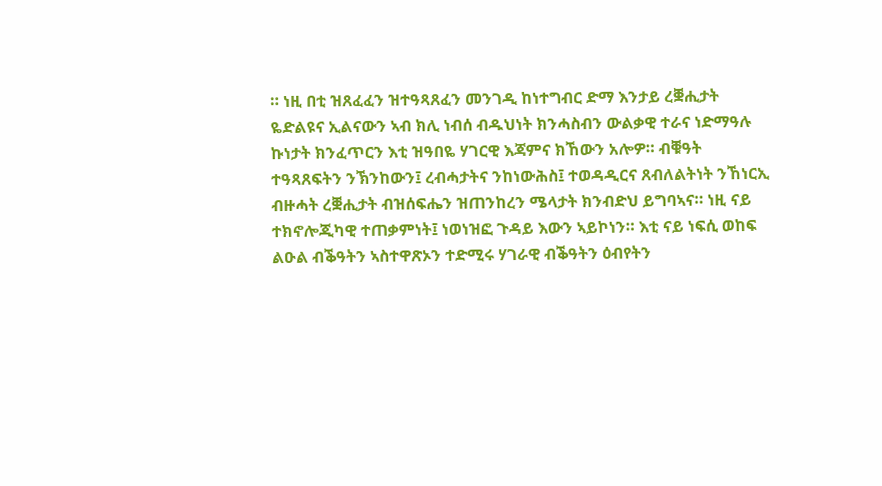። ነዚ በቲ ዝጸፈፈን ዝተዓጻጸፈን መንገዲ ከነተግብር ድማ እንታይ ረቛሒታት ዬድልዩና ኢልናውን ኣብ ክሊ ነብሰ ብዱህነት ክንሓስብን ውልቃዊ ተራና ነድማዓሉ ኩነታት ክንፈጥርን እቲ ዝዓበዬ ሃገርዊ እጃምና ክኸውን አሎዎ። ብቑዓት ተዓጻጸፍትን ንኽንከውን፤ ረብሓታትና ንከነውሕስ፤ ተወዳዲርና ጸብለልትነት ንኸነርኢ ብዙሓት ረቛሒታት ብዝሰፍሔን ዝጠንከረን ሜላታት ክንብድህ ይግባኣና። ነዚ ናይ ተክኖሎጂካዊ ተጠቃምነት፤ ነወነዝፎ ጉዳይ እውን ኣይኮነን። እቲ ናይ ነፍሲ ወከፍ ልዑል ብቕዓትን ኣስተዋጽኦን ተድሚሩ ሃገራዊ ብቕዓትን ዕብየትን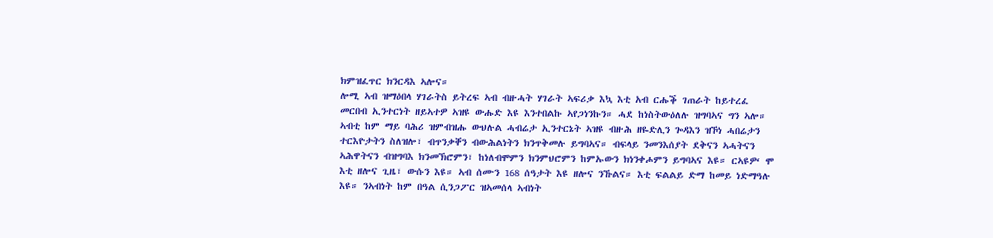ክምዝፈጥር ክንርዳእ ኣሎና።
ሎሚ ኣብ ዝማዕበላ ሃገራትስ ይትረፍ ኣብ ብዙሓት ሃገራት ኣፍሪቃ እኳ እቲ አብ ርሑቕ ገጠራት ከይተረፈ መርበብ ኢንተርነት ዘይኣተዎ ኣዝዩ ውሑድ እዩ እንተበልኩ ኣየጋነንኩን። ሓደ ከነስትውዕለሉ ዝግባኣና ግን ኣሎ። ኣብቲ ከም ማይ ባሕሪ ዝምብዝሑ ውህሉል ሓብሬታ ኢንተርኔት ኣዝዩ ብዙሕ ዘዬድሊን ጐዳእን ዝኾነ ሓበሬታን ተርእዮታትን ስለዝሎ፣ ብጥንቃቐን ብውሕልነትን ክንጥቅመሉ ይግባኣና። ብፍላይ ንመንእሰያት ደቅናን ኣሓትናን ኣሕዋትናን ብዝግባእ ክንመኽሮምን፣ ከነለብሞምን ክንምህሮምን ከምኡውን ክነንቀሖምን ይግባኣና እዩ። ርኣዩዎ‘ ሞ እቲ ዘሎና ጊዜ፣ ውሱን እዩ። ኣብ ሰሙን 168 ሰዓታት እዩ ዘሎና ንኹልና። እቲ ፍልልይ ድማ ከመይ ነድማዓሉ እዩ። ንኣብነት ከም በዓል ሲንጋፖር ዝኣመሰላ ኣብነት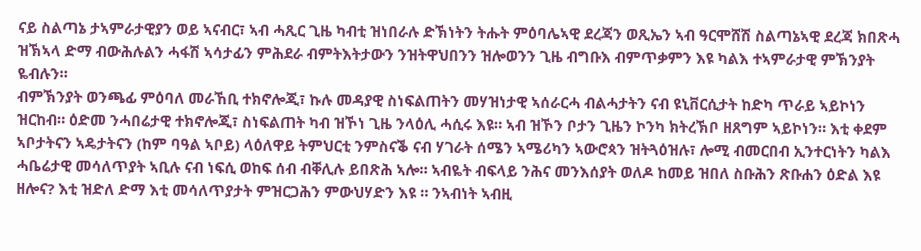ናይ ስልጣኔ ታኣምራታዊያን ወይ ኣናብር፣ ኣብ ሓጺር ጊዜ ካብቲ ዝነበራሉ ድኽነትን ትሑት ምዕባሌኣዊ ደረጃን ወጺኤን ኣብ ዓርሞሸሽ ስልጣኔኣዊ ደረጃ ክበጽሓ ዝኽኣላ ድማ ብውሕሉልን ሓፋሽ ኣሳታፊን ምሕደራ ብምትእትታውን ንዝትዋህበንን ዝሎወንን ጊዜ ብግቡእ ብምጥቃምን እዩ ካልእ ተኣምራታዊ ምኽንያት ዬብሉን።
ብምኽንያት ወንጫፊ ምዕባለ መራኸቢ ተክኖሎጂ፣ ኩሉ መዳያዊ ስነፍልጠትን መሃዝነታዊ ኣሰራርሓ ብልሓታትን ናብ ዩኒቨርሲታት ከድካ ጥራይ ኣይኮነን ዝርከብ። ዕድመ ንሓበሬታዊ ተክኖሎጂ፣ ስነፍልጠት ካብ ዝኾነ ጊዜ ንላዕሊ ሓሲሩ እዩ። ኣብ ዝኾን ቦታን ጊዜን ኮንካ ክትረኽቦ ዘጸግም ኣይኮነን። እቲ ቀደም ኣቦታትናን ኣዴታትናን (ከም ባዓል ኣቦይ) ላዕለዋይ ትምህርቲ ንምስናቕ ናብ ሃገራት ሰሜን ኣሜሪካን ኣውሮጳን ዝትጓዕዝሉ፣ ሎሚ ብመርበብ ኢንተርነትን ካልእ ሓቤሬታዊ መሳለጥያት ኣቢሉ ናብ ነፍሲ ወከፍ ሰብ ብቐሊሉ ይበጽሕ ኣሎ። ኣብዬት ብፍላይ ንሕና መንእሰያት ወለዶ ከመይ ዝበለ ስቡሕን ጽቡሐን ዕድል እዩ ዘሎና? እቲ ዝድለ ድማ እቲ መሳለጥያታት ምዝርጋሕን ምውህሃድን እዩ ። ንኣብነት ኣብዚ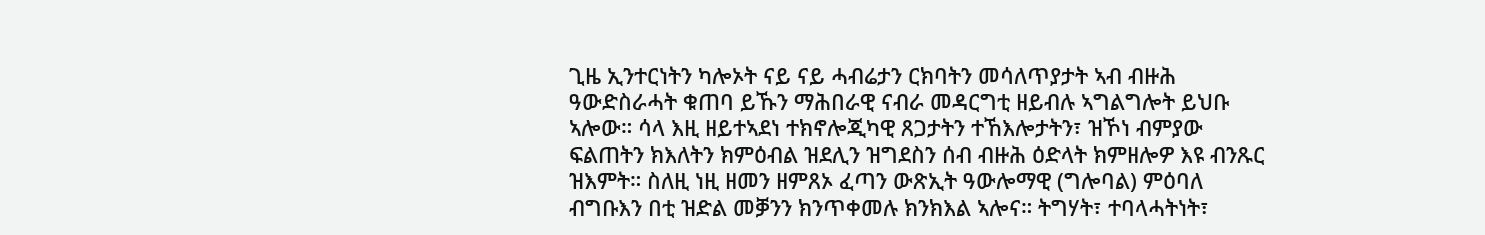ጊዜ ኢንተርነትን ካሎኦት ናይ ናይ ሓብሬታን ርክባትን መሳለጥያታት ኣብ ብዙሕ ዓውድስራሓት ቁጠባ ይኹን ማሕበራዊ ናብራ መዳርግቲ ዘይብሉ ኣግልግሎት ይህቡ ኣሎው። ሳላ እዚ ዘይተኣደነ ተክኖሎጂካዊ ጸጋታትን ተኸእሎታትን፣ ዝኾነ ብምያው ፍልጠትን ክእለትን ክምዕብል ዝደሊን ዝግደስን ሰብ ብዙሕ ዕድላት ክምዘሎዎ እዩ ብንጹር ዝእምት። ስለዚ ነዚ ዘመን ዘምጸኦ ፈጣን ውጽኢት ዓውሎማዊ (ግሎባል) ምዕባለ ብግቡእን በቲ ዝድል መቓንን ክንጥቀመሉ ክንክእል ኣሎና። ትግሃት፣ ተባላሓትነት፣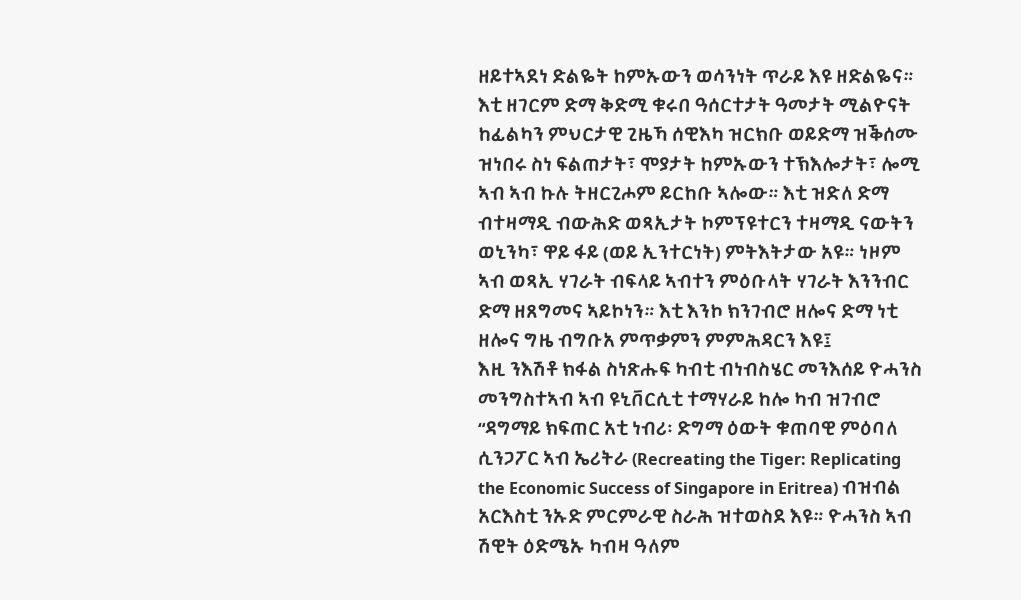ዘይተኣደነ ድልዬት ከምኡውን ወሳንነት ጥራይ እዩ ዘድልዬና። እቲ ዘገርም ድማ ቅድሚ ቁሩበ ዓሰርተታት ዓመታት ሚልዮናት ከፊልካን ምህርታዊ ጊዜኻ ሰዊእካ ዝርክቡ ወይድማ ዝቕሰሙ ዝነበሩ ስነ ፍልጠታት፣ ሞያታት ከምኡውን ተኽእሎታት፣ ሎሚ ኣብ ኣብ ኩሉ ትዘርጊሖም ይርከቡ ኣሎው። እቲ ዝድለ ድማ ብተዛማዲ ብውሕድ ወጻኢታት ኮምፕዩተርን ተዛማዲ ናውትን ወኒንካ፣ ዋይ ፋይ (ወይ ኢንተርነት) ምትእትታው አዩ። ነዞም ኣብ ወጻኢ ሃገራት ብፍላይ ኣብተን ምዕቡላት ሃገራት እንንብር ድማ ዘጸግመና ኣይኮነን። እቲ እንኮ ክንገብሮ ዘሎና ድማ ነቲ ዘሎና ግዜ ብግቡአ ምጥቃምን ምምሕዳርን እዩ፤
እዚ ንእሽቶ ክፋል ስነጽሑፍ ካብቲ ብነብስሄር መንእሰይ ዮሓንስ መንግስተኣብ ኣብ ዩኒቨርሲቲ ተማሃራይ ከሎ ካብ ዝገብሮ “ዳግማይ ክፍጠር አቲ ነብሪ፡ ድግማ ዕውት ቁጠባዊ ምዕባለ ሲንጋፖር ኣብ ኤሪትራ (Recreating the Tiger: Replicating the Economic Success of Singapore in Eritrea) ብዝብል አርእስቲ ንኡድ ምርምራዊ ስራሕ ዝተወስደ እዩ። ዮሓንስ ኣብ ሽዊት ዕድሜኡ ካብዛ ዓለም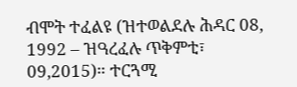ብሞት ተፈልዩ (ዝተወልደሉ ሕዳር 08, 1992 – ዝዓረፈሉ ጥቅምቲ፣ 09,2015)። ተርጓሚ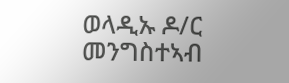ወላዲኡ ዶ/ር መንግስተኣብ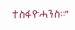ተስፋዮሓንስ።”